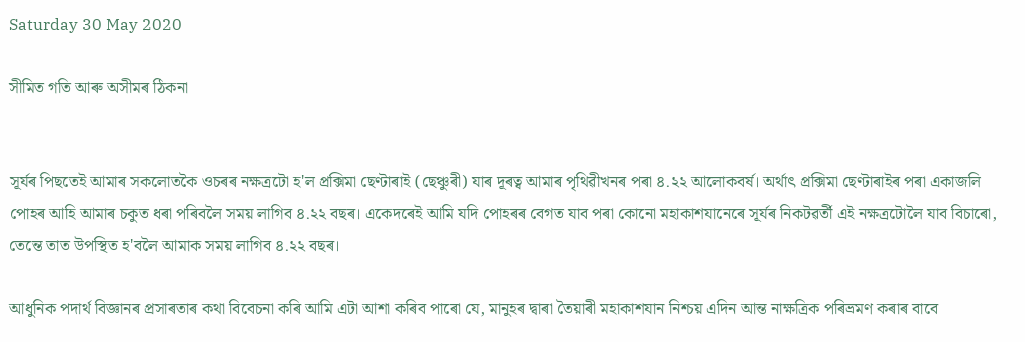Saturday 30 May 2020

সীমিত গতি আৰু অসীমৰ ঠিকনা


সূৰ্যৰ পিছতেই আমাৰ সকলোতকৈ ওচৰৰ নক্ষত্রটো হ'ল প্রক্সিমা ছেণ্টাৰাই (ছেঞ্চুৰী) যাৰ দূৰত্ব আমাৰ পৃথিৱীখনৰ পৰা ৪.২২ আলোকবর্ষ। অৰ্থাৎ প্রক্সিমা ছেণ্টাৰাইৰ পৰা একাজলি পোহৰ আহি আমাৰ চকুত ধৰা পৰিবলৈ সময় লাগিব ৪.২২ বছৰ। একেদৰেই আমি যদি পোহৰৰ বেগত যাব পৰা কোনো মহাকাশযানেৰে সূর্যৰ নিকটৱর্তী এই নক্ষত্রটোলৈ যাব বিচাৰো, তেন্তে তাত উপস্থিত হ'বলৈ আমাক সময় লাগিব ৪.২২ বছৰ।

আধুনিক পদার্থ বিজ্ঞানৰ প্ৰসাৰতাৰ কথা বিবেচনা কৰি আমি এটা আশা কৰিব পাৰো যে, মানুহৰ দ্বাৰা তৈয়াৰী মহাকাশযান নিশ্চয় এদিন আন্ত নাক্ষত্ৰিক পৰিভ্রমণ কৰাৰ বাবে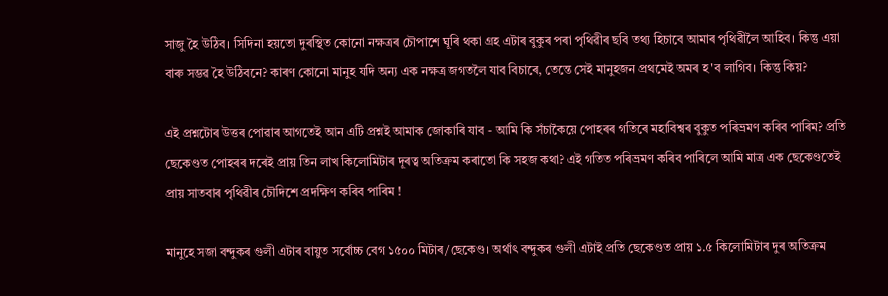সাজু হৈ উঠিব। সিদিনা হয়তো দুৰস্থিত কোনো নক্ষত্ৰৰ চৌপাশে ঘূৰি থকা গ্ৰহ এটাৰ বুকুৰ পৰা পৃথিৱীৰ ছবি তথ্য হিচাবে আমাৰ পৃথিৱীলৈ আহিব। কিন্তু এয়া বাৰু সম্ভৱ হৈ উঠিবনে? কাৰণ কোনো মানুহ যদি অন্য এক নক্ষত্ৰ জগতলৈ যাব বিচাৰে, তেন্তে সেই মানুহজন প্ৰথমেই অমৰ হ'ব লাগিব। কিন্তু কিয়?

এই প্ৰশ্নটোৰ উত্তৰ পোৱাৰ আগতেই আন এটি প্ৰশ্নই আমাক জোকাৰি যাব - আমি কি সঁচাকৈয়ে পোহৰৰ গতিৰে মহাবিশ্বৰ বুকুত পৰিভ্রমণ কৰিব পাৰিম? প্ৰতি ছেকেণ্ডত পোহৰৰ দৰেই প্রায় তিন লাখ কিলোমিটাৰ দূৰত্ব অতিক্ৰম কৰাতো কি সহজ কথা? এই গতিত পৰিভ্ৰমণ কৰিব পাৰিলে আমি মাত্র এক ছেকেণ্ডতেই প্ৰায় সাতবাৰ পৃথিৱীৰ চৌদিশে প্রদক্ষিণ কৰিব পাৰিম !

মানুহে সজা বন্দুকৰ গুলী এটাৰ বায়ুত সর্বোচ্চ বেগ ১৫০০ মিটাৰ/ছেকেণ্ড। অৰ্থাৎ বন্দুকৰ গুলী এটাই প্ৰতি ছেকেণ্ডত প্ৰায় ১.৫ কিলোমিটাৰ দুৰ অতিক্ৰম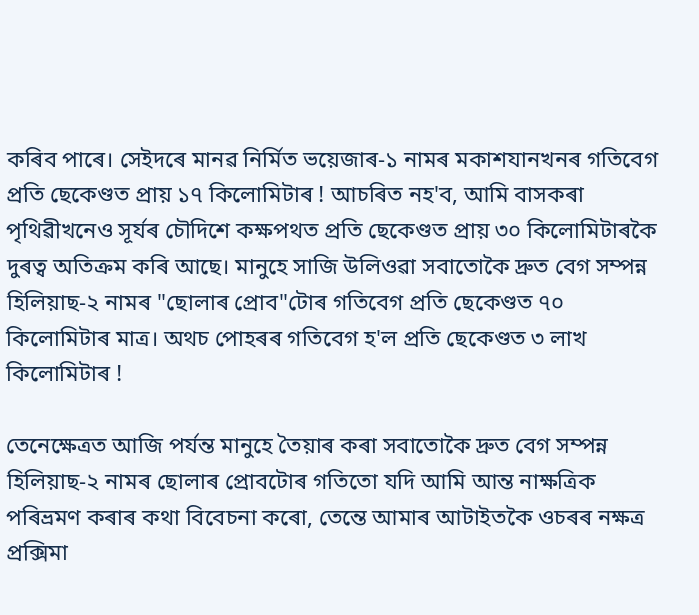কৰিব পাৰে। সেইদৰে মানৱ নিৰ্মিত ভয়েজাৰ-১ নামৰ মকাশযানখনৰ গতিবেগ প্ৰতি ছেকেণ্ডত প্ৰায় ১৭ কিলোমিটাৰ ! আচৰিত নহ'ব, আমি বাসকৰা পৃথিৱীখনেও সূর্যৰ চৌদিশে কক্ষপথত প্ৰতি ছেকেণ্ডত প্ৰায় ৩০ কিলোমিটাৰকৈ দুৰত্ব অতিক্ৰম কৰি আছে। মানুহে সাজি উলিওৱা সবাতোকৈ দ্ৰুত বেগ সম্পন্ন হিলিয়াছ-২ নামৰ "ছোলাৰ প্রোব"টোৰ গতিবেগ প্ৰতি ছেকেণ্ডত ৭০ কিলোমিটাৰ মাত্ৰ। অথচ পোহৰৰ গতিবেগ হ'ল প্ৰতি ছেকেণ্ডত ৩ লাখ কিলোমিটাৰ !

তেনেক্ষেত্ৰত আজি পর্যন্ত মানুহে তৈয়াৰ কৰা সবাতোকৈ দ্ৰুত বেগ সম্পন্ন হিলিয়াছ-২ নামৰ ছোলাৰ প্রোবটোৰ গতিতো যদি আমি আন্ত নাক্ষত্রিক পৰিভ্রমণ কৰাৰ কথা বিবেচনা কৰো, তেন্তে আমাৰ আটাইতকৈ ওচৰৰ নক্ষত্ৰ প্রক্সিমা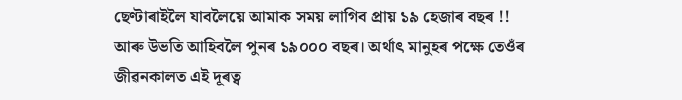ছেণ্টাৰাইলৈ যাবলৈয়ে আমাক সময় লাগিব প্ৰায় ১৯ হেজাৰ বছৰ !! আৰু উভতি আহিবলৈ পুনৰ ১৯০০০ বছৰ। অর্থাৎ মানুহৰ পক্ষে তেওঁৰ জীৱনকালত এই দূৰত্ব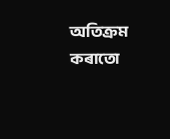অতিক্রম কৰাতো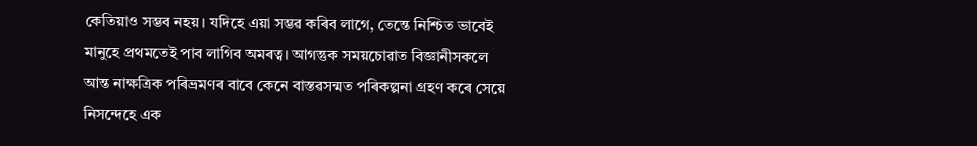কেতিয়াও সম্ভব নহয়। যদিহে এয়া সম্ভৱ কৰিব লাগে, তেন্তে নিশ্চিত ভাবেই মানুহে প্ৰথমতেই পাব লাগিব অমৰত্ব। আগন্তুক সময়চোৱাত বিজ্ঞানীসকলে আন্ত নাক্ষত্ৰিক পৰিভ্ৰমণৰ বাবে কেনে বাস্তৱসন্মত পৰিকল্পনা গ্ৰহণ কৰে সেয়ে নিসন্দেহে এক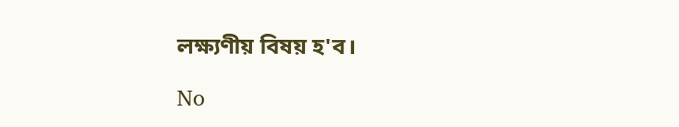লক্ষ্যণীয় বিষয় হ'ব।

No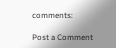comments:

Post a Comment